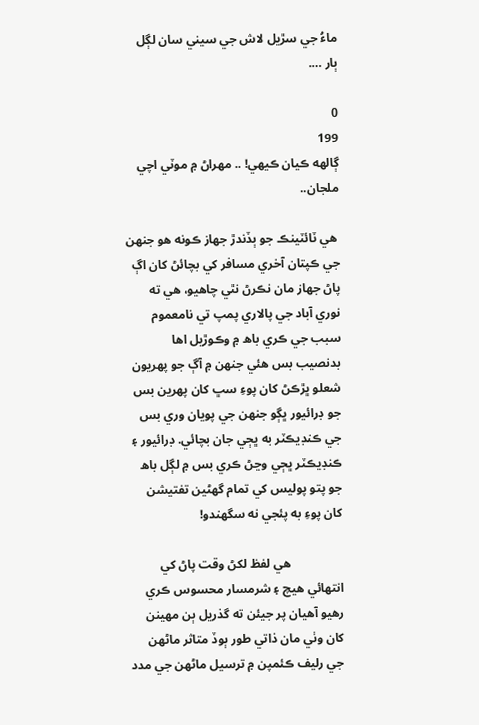ماءُ جي سڙيل لاش جي سيني سان لڳل ٻار ….

0
199
ڳالھه ڪيان ڪيهي! .. مهراڻ ۾ موٽي اچي ملجان..

 هي ٽائٽينڪ جو ٻڏندڙ جهاز ڪونه هو جنهن جي ڪپتان آخري مسافر کي بچائڻ کان اڳ پاڻ جهاز مان نڪرڻ نٿي چاهيو، هي ته نوري آباد جي پالاري پمپ تي نامعموم سبب جي ڪري باھ ۾ وڪوڙيل اها بدنصيب بس هئي جنهن ۾ آڳ جو پهريون شعلو ڀڙڪڻ کان پوءِ سڀ کان پهرين بس جو ڊرائيور ڀڳو جنهن جي پويان وري بس جي ڪنڊيڪٽر به ڀڄي جان بچائي. ڊرائيور ۽ ڪنڊيڪٽر ڀڄي وڃڻ ڪري بس ۾ لڳل باھ جو پتو پوليس کي تمام گهڻين تفتيشن کان پوءِ به پئجي نه سگهندو!

                 هي لفظ لکڻ وقت پاڻ کي انتهائي هيچ ۽ شرمسار محسوس ڪري رهيو آهيان پر جيئن ته گذريل ٻن مهينن کان وٺي مان ذاتي طور ٻوڏ متاثر ماڻهن جي رليف ڪئمپن ۾ ترسيل ماڻهن جي مدد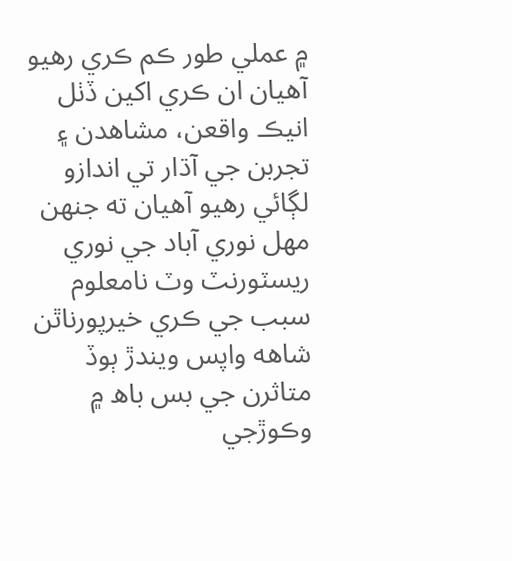۾ عملي طور ڪم ڪري رهيو آهيان ان ڪري اکين ڏٺل انيڪ واقعن، مشاهدن ۽ تجربن جي آڌار تي اندازو لڳائي رهيو آهيان ته جنهن مهل نوري آباد جي نوري ريسٽورنٽ وٽ نامعلوم سبب جي ڪري خيرپورناٿن شاهه واپس ويندڙ ٻوڏ متاثرن جي بس باھ ۾ وڪوڙجي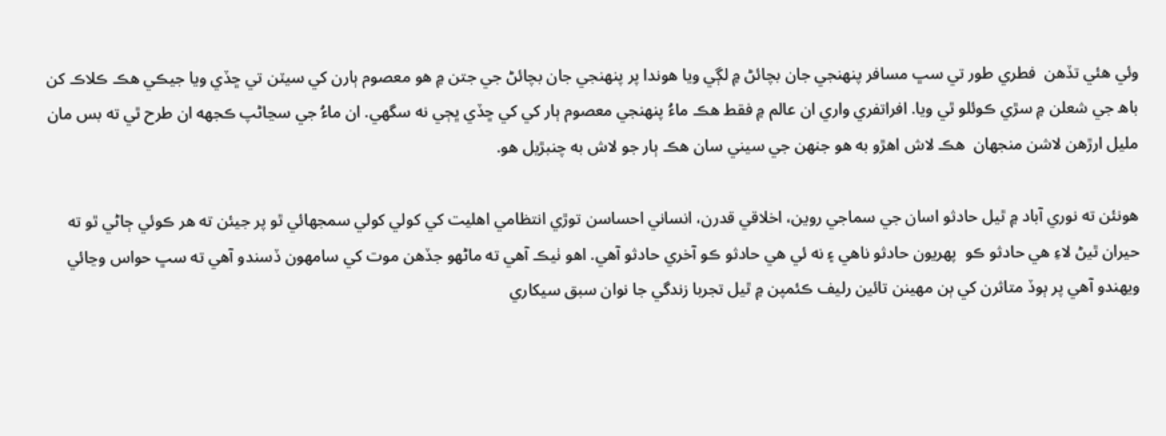وئي هئي تڏهن  فطري طور تي سڀ مسافر پنهنجي جان بچائڻ ۾ لڳي ويا هوندا پر پنهنجي جان بچائڻ جي جتن ۾ هو معصوم ٻارن کي سيٽن تي ڇڏي ويا جيڪي هڪ ڪلاڪ کن باھ جي شعلن ۾ سڙي ڪوئلو ٿي ويا. افراتفري واري ان عالم ۾ فقط هڪ ماءُ پنهنجي معصوم ٻار کي کي ڇڏي ڀڄي نه سگهي. ان ماءُ جي سڃاڻپ ڪجھه ان طرح ٿي ته بس مان مليل ارڙهن لاشن منجهان  هڪ لاش اهڙو به هو جنهن جي سيني سان هڪ ٻار جو لاش به چنبڙيل هو.

هونئن ته نوري آباد ۾ ٿيل حادثو اسان جي سماجي روين، اخلاقي قدرن، انساني احساسن توڙي انتظامي اهليت کي کولي کولي سمجهائي ٿو پر جيئن ته هر ڪوئي ڄاڻي ٿو ته  حيران ٿيڻ لاءِ هي حادثو ڪو  پهريون حادثو ناهي ۽ نه ئي هي حادثو ڪو آخري حادثو آهي. اهو ٺيڪ آهي ته ماڻهو جڏهن موت کي سامهون ڏسندو آهي ته سڀ حواس وڃائي ويهندو آهي پر ٻوڏ متاثرن کي ٻن مهينن تائين رليف ڪئمپن ۾ ٿيل تجربا زندگي جا نوان سبق سيکاري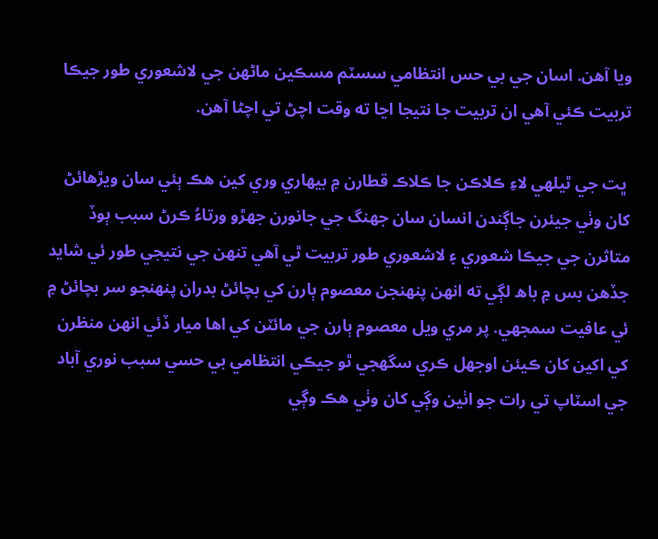ويا آهن. اسان جي بي حس انتظامي سسٽم مسڪين ماڻهن جي لاشعوري طور جيڪا تربيت ڪئي آهي ان تربيت جا نتيجا اڃا ته وقت اچڻ تي اچڻا آهن.

 ڀت جي ٿيلهي لاءِ ڪلاڪن جا ڪلاڪ قطارن ۾ بيهاري وري کين هڪ ٻئي سان ويڙهائڻ کان وٺي جيئرن جاڳندن انسان سان جهنگ جي جانورن جهڙو ورتاءُ ڪرڻ سبب ٻوڏ متاثرن جي جيڪا شعوري ۽ لاشعوري طور تربيت ٿي آهي تنهن جي نتيجي طور ئي شايد جڏهن بس ۾ باھ لڳي ته انهن پنهنجن معصوم ٻارن کي بچائڻ بدران پنهنجو سر بچائڻ ۾ ئي عافيت سمجهي. پر مري ويل معصوم ٻارن جي مائٽن کي اها ميار ڏئي انهن منظرن کي اکين کان ڪيئن اوجهل ڪري سگهجي ٿو جيڪي انتظامي بي حسي سبب نوري آباد جي اسٽاپ تي رات جو اٺين وڳي کان وٺي هڪ وڳي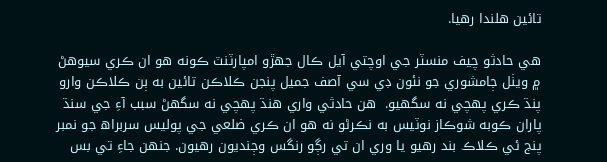تائين هلندا رهيا.

هي حادثو چيف منسٽر جي اوچتي آيل ڪال جهڙو امپارٽنٽ ڪونه هو ان ڪري سيوهڻ ۾ ويٺل ڄامشوري جو نئون ڊي سي آصف جميل پنجن ڪلاڪن تائين به ٻن ڪلاڪن وارو پنڌ ڪري پهچي نه سگهيو.  هن حادثي واري هنڌ پهچي نه سگهڻ سبب آءِ جي سنڌ پاران ڪوبه شوڪاز نوٽيس به نڪرڻو نه هو ان ڪري ضلعي جي پوليس سربراھ جو نمبر پنج ئي ڪلاڪ بند رهيو يا وري ان تي رڳو رنگس وڄنديون رهيون. جنهن جاءِ تي بس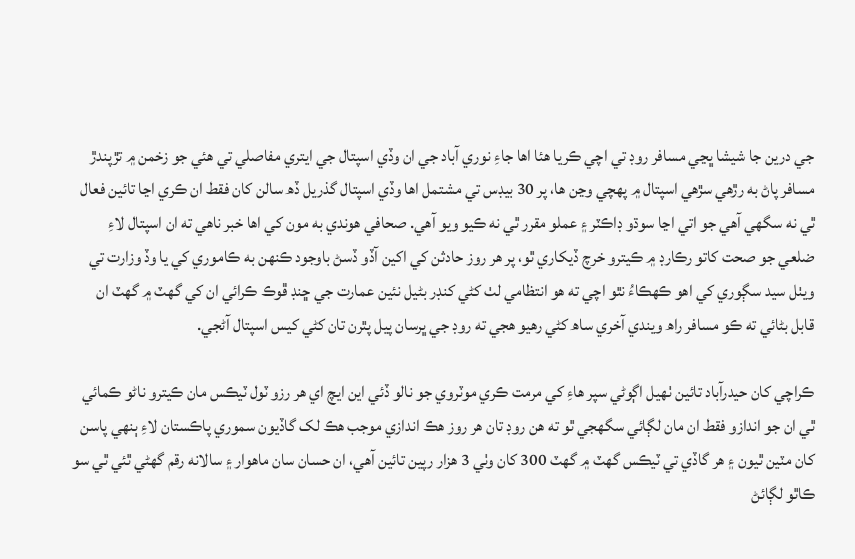جي درين جا شيشا ڀڃي مسافر روڊ تي اچي ڪريا هئا اها جاءِ نوري آباد جي ان وڏي اسپتال جي ايتري مفاصلي تي هئي جو زخمن ۾ تڙپندڙ مسافر پاڻ به رڙهي سڙهي اسپتال ۾ پهچي وڃن ها، پر 30 بيڊس تي مشتمل اها وڏي اسپتال گذريل ڏھ سالن کان فقط ان ڪري اڃا تائين فعال ٿي نه سگهي آهي جو اتي اڃا سوڌو ڊاڪٽر ۽ عملو مقرر ٿي نه ڪيو ويو آهي. صحافي هوندي به مون کي اها خبر ناهي ته ان اسپتال لاءِ ضلعي جو صحت کاتو رڪارڊ ۾ ڪيترو خرچ ڏيکاري ٿو، پر هر روز حادثن کي اکين آڏو ڏسڻ باوجود ڪنهن به ڪاموري کي يا وڏ وزارت تي ويٺل سيد سڳوري کي اهو ڪهڪاءُ نٿو اچي ته هو انتظامي لٺ کڻي کنڊر بڻيل نئين عمارت جي ڇنڊ ڦوڪ ڪرائي ان کي گهٽ ۾ گهٽ ان قابل بڻائي ته ڪو مسافر راھ ويندي آخري ساھ کڻي رهيو هجي ته روڊ جي ڀرسان پيل پٿرن تان کڻي کيس اسپتال آڻجي.

ڪراچي کان حيدرآباد تائين ٺهيل اڳوڻي سپر هاءِ کي مرمت ڪري موٽروي جو نالو ڏئي اين ايچ اي هر رزو ٽول ٽيڪس مان ڪيترو ناڻو ڪمائي ٿي ان جو اندازو فقط ان مان لڳائي سگهجي ٿو ته هن روڊ تان هر روز هڪ اندازي موجب هڪ لک گاڏيون سموري پاڪستان لاءِ ٻنهي پاسن کان مٽين ٿيون ۽ هر گاڏي تي ٽيڪس گهٽ ۾ گهٽ 300 کان وٺي 3 هزار رپين تائين آهي، ان حسان سان ماهوار ۽ سالانه رقم گهڻي ٿئي ٿي سو ڪاٿو لڳائڻ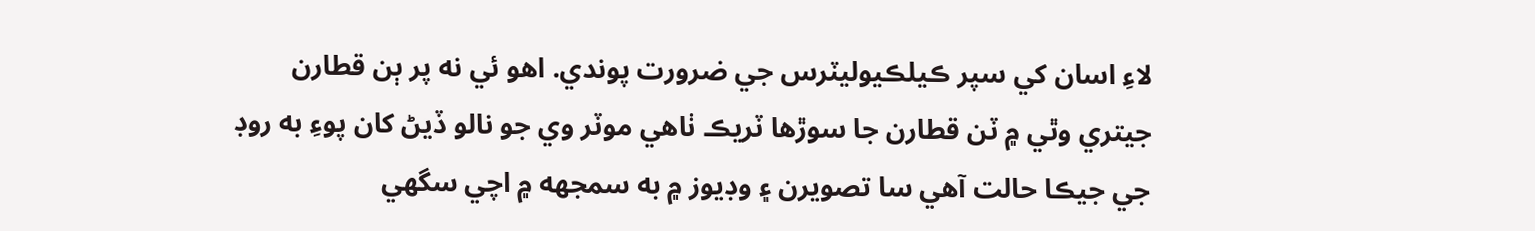لاءِ اسان کي سپر ڪيلڪيوليٽرس جي ضرورت پوندي. اهو ئي نه پر ٻن قطارن جيتري وٿي ۾ ٽن قطارن جا سوڙها ٽريڪ ٺاهي موٽر وي جو نالو ڏيڻ کان پوءِ به روڊ جي جيڪا حالت آهي سا تصويرن ۽ وڊيوز ۾ به سمجھه ۾ اچي سگهي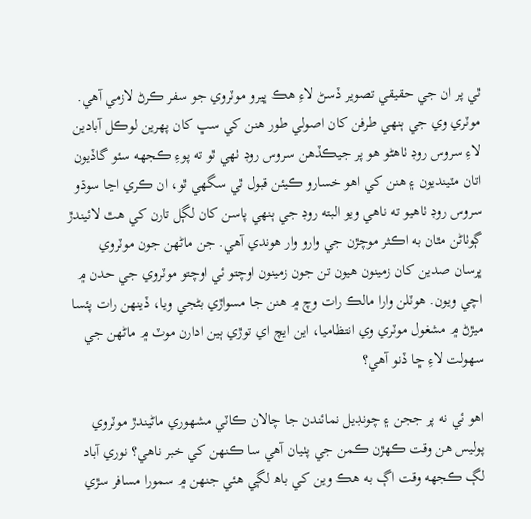ٿي پر ان جي حقيقي تصوير ڏسڻ لاءِ هڪ ڀيرو موٽروي جو سفر ڪرڻ لازمي آهي. موٽري وي جي ٻنهي طرفن کان اصولي طور هنن کي سڀ کان پهرين لوڪل آبادين لاءِ سروس روڊ ٺاهڻو هو پر جيڪڏهن سروس روڊ ٺهي ٿو ته پوءِ ڪجھه سئو گاڏيون اتان مٽينديون ۽ هنن کي اهو خسارو ڪيئن قبول ٿي سگهي ٿو، ان ڪري اڃا سوڌو سروس روڊ ٺاهيو ته ناهي ويو البته روڊ جي ٻنهي پاسن کان لڳل تارن کي هٿ لائيندڙ ڳوٺاڻن مٿان به اڪثر موچڙن جي وارو وار هوندي آهي. جن ماڻهن جون موٽروي ڀرسان صدين کان زمينون هيون تن جون زمينون اوچتو ئي اوچتو موٽروي جي حدن ۾ اچي ويون. هوٽلن وارا مالڪ رات وچ ۾ هنن جا مسواڙي بڻجي ويا، ڏينهن رات پئسا ميڙڻ ۾ مشغول موٽري وي انتظاميا، اين ايچ اي توڙي ٻين ادارن موٽ ۾ ماڻهن جي سهولت لاءِ ڇا ڏنو آهي؟

اهو ئي نه پر ججن ۽ چونڊيل نمائندن جا چالان ڪاٽي مشهوري ماڻيندڙ موٽروي پوليس هن وقت ڪهڙن ڪمن جي پٺيان آهي سا ڪنهن کي خبر ناهي؟ نوري آباد لڳ ڪجھه وقت اڳ به هڪ وين کي باھ لڳي هئي جنهن ۾ سمورا مسافر سڙي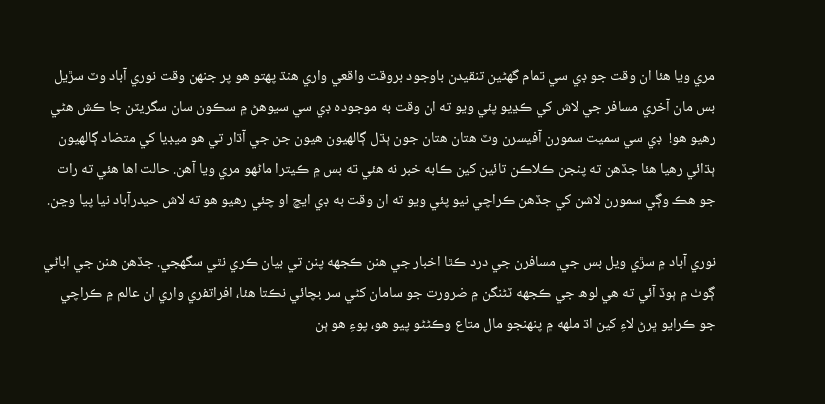مري ويا هئا ان وقت جو ڊي سي تمام گهڻين تنقيدن باوجود بروقت واقعي واري هنڌ پهتو هو پر جنهن وقت نوري آباد وٽ سڙيل بس مان آخري مسافر جي لاش کي ڪڍيو پئي ويو ته ان وقت به موجوده ڊي سي سيوهڻ ۾ سڪون سان سگريٽن جا ڪش هڻي رهيو هو!  ڊي سي سميت سمورن آفيسرن وٽ هتان هتان جون ٻڌل ڳالهيون هيون جن جي آڌار تي هو ميڊيا کي متضاد ڳالهيون ٻڌائي رهيا هئا جڏهن ته پنجن ڪلاڪن تائين کين ڪابه خبر نه هئي ته بس ۾ ڪيترا ماڻهو مري ويا آهن. حالت اها هئي ته رات جو هڪ وڳي سمورن لاشن کي جڏهن ڪراچي نيو پئي ويو ته ان وقت به ڊي ايچ او چئي رهيو هو ته لاش حيدرآباد نيا پيا وڃن.

نوري آباد ۾ سڙي ويل بس جي مسافرن جي درد ڪٿا اخبار جي هنن ڪجھه پنن تي بيان ڪري نٿي سگهجي. جڏهن هنن جي اباڻي ڳوٺ ۾ ٻوڏ آئي ته هي لوھ جي ڪجھه ٽڻنگن ۾ ضرورت جو سامان کڻي سر بچائي نڪتا هئا، افراتفري واري ان عالم ۾ ڪراچي جو ڪرايو ڀرڻ لاءِ کين اڌ ملھه ۾ پنهنجو مال متاع وڪڻڻو پيو هو، پوءِ هو ٻن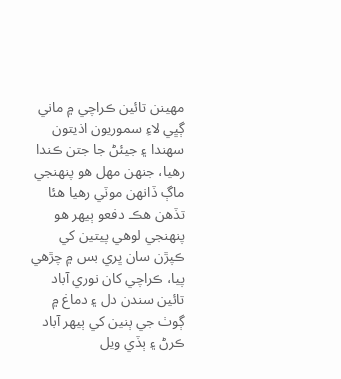مهينن تائين ڪراچي ۾ ماني ڳڀي لاءِ سموريون اذيتون سهندا ۽ جيئڻ جا جتن ڪندا رهيا، جنهن مهل هو پنهنجي ماڳ ڏانهن موٽي رهيا هئا تڏهن هڪ دفعو ٻيهر هو پنهنجي لوھي پيتين کي ڪپڙن سان ڀري بس ۾ چڙهي پيا، ڪراچي کان نوري آباد تائين سندن دل ۽ دماغ ۾  ڳوٺ جي ٻنين کي ٻيهر آباد ڪرڻ ۽ ٻڏي ويل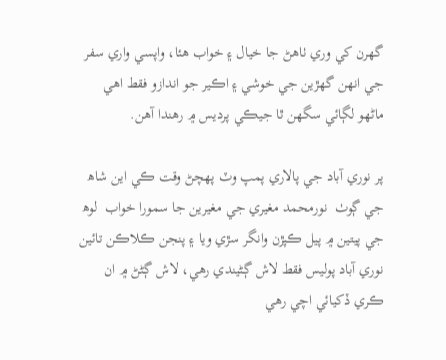گهرن کي وري ٺاهڻ جا خيال ۽ خواب هئا، واپسي واري سفر جي انهن گهڙين جي خوشي ۽ اڪير جو اندازو فقط اهي ماڻهو لڳائي سگهن ٿا جيڪي پرديس ۾ رهندا آهن.

پر نوري آباد جي پالاري پمپ وٽ پهچڻ وقت ڪي اين شاھ جي ڳوٺ  نورمحمد مغيري جي مغيرين جا سمورا خواب  لوھ جي پيتين ۾ پيل ڪپڙن وانگر سڙي ويا ۽ پنجن ڪلاڪن تائين نوري آباد پوليس فقط لاش ڳڻيندي رهي، لاش ڳڻڻ ۾ ان ڪري ڏکيائي اچي رهي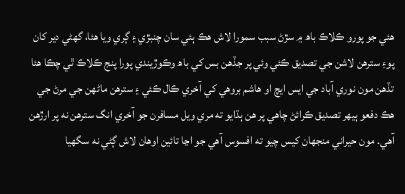هئي جو پورو ڪلاڪ باھ ۾ سڙڻ سبب سمورا لاش هڪ ٻئي سان چنبڙي ۽ ڳري ويا هئا، گهڻي دير کان پوءِ سترهن لاشن جي تصديق ڪئي وئي پر جڏهن بس کي باھ وڪوڙيندي پورا پنج ڪلاڪ ٿي چڪا هئا تڏهن مون نوري آباد جي ايس ايچ او هاشم بروهي کي آخري ڪال ڪئي ۽ سترهن ماڻهن جي مرڻ جي هڪ دفعو ٻيهر تصديق ڪرائڻ چاهي پر هن ٻڌايو ته مري ويل مسافرن جو آخري انگ سترهن نه پر ارڙهن آهي. مون حيراني منجهان کيس چيو ته افسوس آهي جو اڃا تائين اوهان لاش ڳڻي نه سگهيا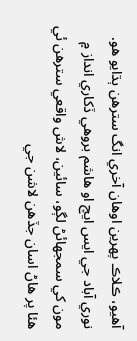آهيو، ڪلاڪ پهرين اوهان آخري انگ سترهن ٻڌايو هو. نوري آباد جي ايس ايچ او هاشم بروهي ڏکاري انداز ۾ مون کي سمجهائڻ لڳو، سائين، لاش واقعي سترهن ئي هئا پر هاڻ اسان جڏهن لاشن جي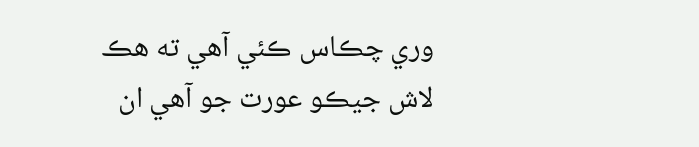وري چڪاس ڪئي آهي ته هڪ لاش جيڪو عورت جو آهي ان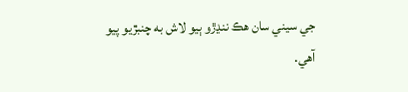جي سيني سان هڪ ننڍڙو ٻيو لاش به چنبڙيو پيو آهي.